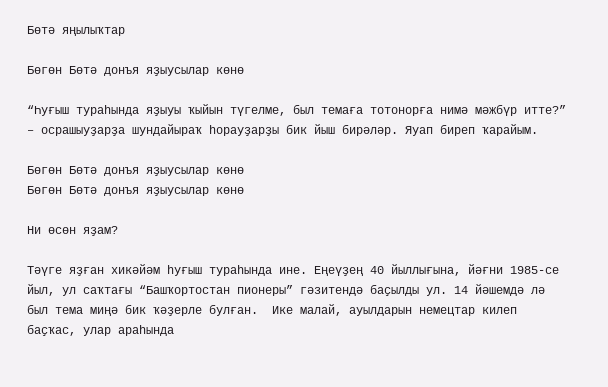Бөтә яңылыҡтар

Бөгөн Бөтә донъя яҙыусылар көнө

“Һуғыш тураһында яҙыуы ҡыйын түгелме, был темаға тотонорға нимә мәжбүр итте?” – осрашыуҙарҙа шундайыраҡ һорауҙарҙы бик йыш бирәләр. Яуап биреп ҡарайым.

Бөгөн Бөтә донъя яҙыусылар көнө
Бөгөн Бөтә донъя яҙыусылар көнө

Ни өсөн яҙам?

Тәүге яҙған хикәйәм һуғыш тураһында ине. Еңеүҙең 40 йыллығына, йәғни 1985-се йыл, ул саҡтағы “Башҡортостан пионеры” гәзитендә баҫылды ул. 14 йәшемдә лә был тема миңә бик ҡәҙерле булған.  Ике малай, ауылдарын немецтар килеп баҫҡас, улар араһында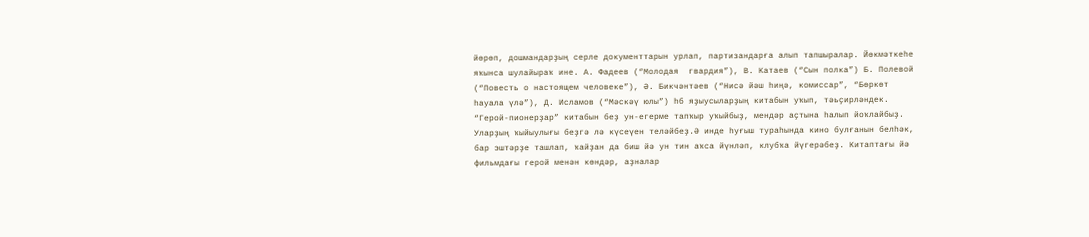йөрөп, дошмандарҙың серле документтарын урлап, партизандарға алып тапшыралар. Йөкмәткеһе яҡынса шулайыраҡ ине. А. Фадеев (“Молодая  гвардия”), В. Катаев (“Сын полка”) Б. Полевой (“Повесть о настоящем человеке”), Ә. Бикчәнтәев (“Нисә йәш һиңә, комиссар”, “Бөркөт һауала үлә”), Д. Исламов (“Мәскәү юлы”) һб яҙыусыларҙың китабын уҡып, тәьҫирләндек. “Герой-пионерҙар” китабын беҙ ун-егерме тапҡыр уҡыйбыҙ, мендәр аҫтына һалып йоҡлайбыҙ. Уларҙың ҡыйыулығы беҙгә лә күсеүен теләйбеҙ.Ә инде һуғыш тураһында кино булғанын белһәк, бар эштәрҙе ташлап, ҡайҙан да биш йә ун тин аҡса йүнләп, клубҡа йүгерәбеҙ. Китаптағы йә фильмдағы герой менән көндәр, аҙналар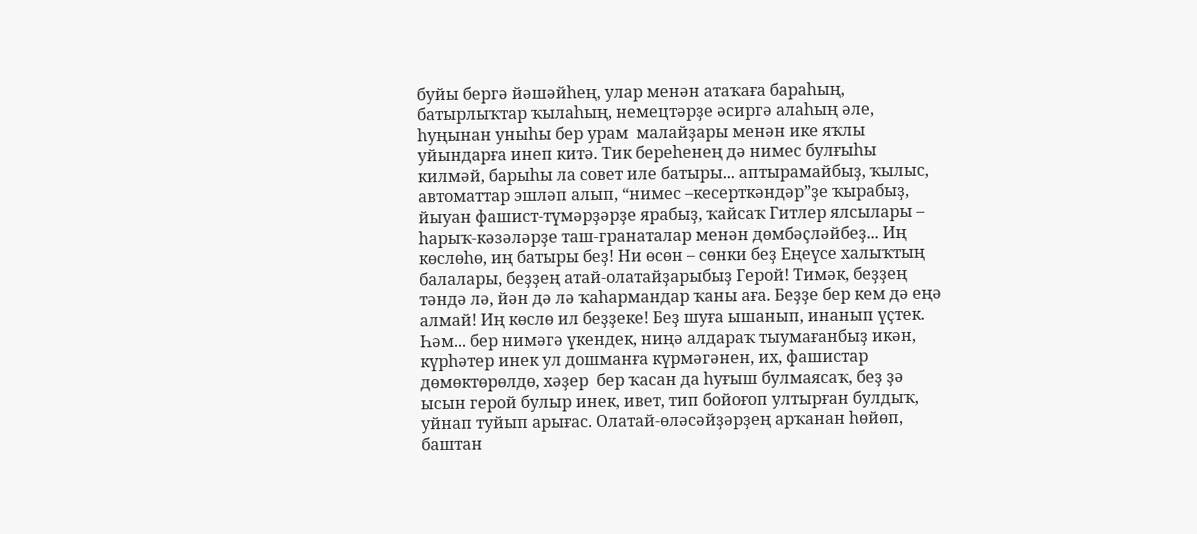буйы бергә йәшәйһең, улар менән атаҡаға бараһың, батырлыҡтар ҡылаһың, немецтәрҙе әсиргә алаһың әле, һуңынан уныһы бер урам  малайҙары менән ике яҡлы уйындарға инеп китә. Тик береһенең дә нимес булғыһы килмәй, барыһы ла совет иле батыры... аптырамайбыҙ, ҡылыс, автоматтар эшләп алып, “нимес –кесерткәндәр”ҙе ҡырабыҙ, йыуан фашист-түмәрҙәрҙе ярабыҙ, ҡайсаҡ Гитлер ялсылары – һарыҡ-кәзәләрҙе таш-гранаталар менән дөмбәҫләйбеҙ... Иң көслөһө, иң батыры беҙ! Ни өсөн – сөнки беҙ Еңеүсе халыҡтың балалары, беҙҙең атай-олатайҙарыбыҙ Герой! Тимәк, беҙҙең тәндә лә, йән дә лә ҡаһармандар ҡаны аға. Беҙҙе бер кем дә еңә алмай! Иң көслө ил беҙҙеке! Беҙ шуға ышанып, инанып үҫтек. Һәм... бер нимәгә үкендек, ниңә алдараҡ тыумағанбыҙ икән, күрһәтер инек ул дошманға күрмәгәнен, их, фашистар дөмөктөрөлдө, хәҙер  бер ҡасан да һуғыш булмаясаҡ, беҙ ҙә ысын герой булыр инек, ивет, тип бойоғоп ултырған булдыҡ, уйнап туйып арығас. Олатай-өләсәйҙәрҙең арҡанан һөйөп, баштан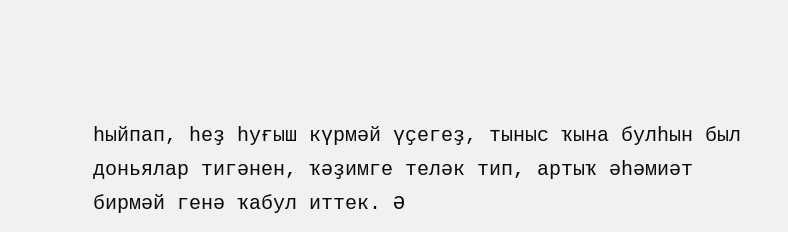һыйпап, һеҙ һуғыш күрмәй үҫегеҙ, тыныс ҡына булһын был доньялар тигәнен, ҡәҙимге теләк тип, артыҡ әһәмиәт бирмәй генә ҡабул иттек. Ә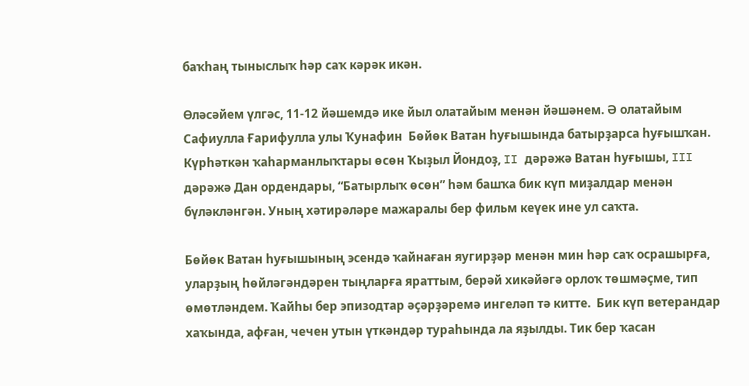баҡһаң тыныслыҡ һәр саҡ кәрәк икән.

Өләсәйем үлгәс, 11-12 йәшемдә ике йыл олатайым менән йәшәнем. Ә олатайым Сафиулла Ғарифулла улы Ҡунафин  Бөйөк Ватан һуғышында батырҙарса һуғышҡан. Күрһәткән ҡаһарманлыҡтары өсөн Ҡыҙыл Йондоҙ, II дәрәжә Ватан һуғышы, III дәрәжә Дан ордендары, “Батырлыҡ өсөн” һәм башҡа бик күп миҙалдар менән бүләкләнгән. Уның хәтирәләре мажаралы бер фильм кеүек ине ул саҡта.

Бөйөк Ватан һуғышының эсендә ҡайнаған яугирҙәр менән мин һәр саҡ осрашырға, уларҙың һөйләгәндәрен тыңларға яраттым, берәй хикәйәгә орлоҡ төшмәҫме, тип өмөтләндем. Ҡайһы бер эпизодтар әҫәрҙәремә ингеләп тә китте.  Бик күп ветерандар хаҡында, афған, чечен утын үткәндәр тураһында ла яҙылды. Тик бер ҡасан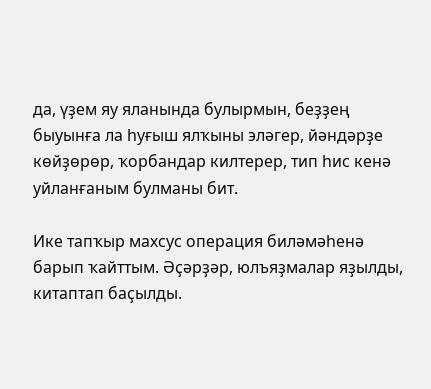да, үҙем яу яланында булырмын, беҙҙең быуынға ла һуғыш ялҡыны эләгер, йәндәрҙе көйҙөрөр, ҡорбандар килтерер, тип һис кенә уйланғаным булманы бит.

Ике тапҡыр махсус операция биләмәһенә барып ҡайттым. Әҫәрҙәр, юлъяҙмалар яҙылды, китаптап баҫылды.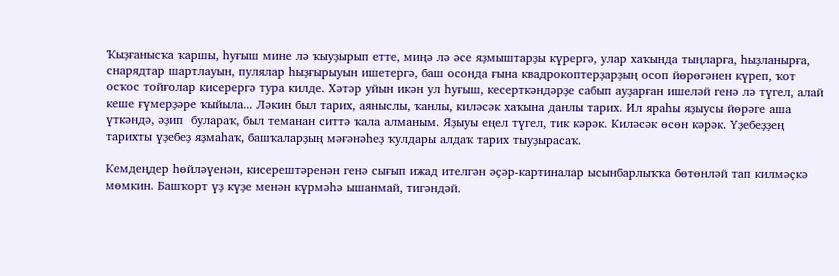Ҡыҙғанысҡа ҡаршы, һуғыш мине лә ҡыуҙырып етте, миңә лә әсе яҙмыштарҙы күрергә, улар хаҡында тыңларға, һыҙланырға, снарядтар шартлауын, пулялар һыҙғырыуын ишетергә, баш осонда ғына квадрокоптерҙарҙың осоп йөрөгәнен күреп, ҡот осҡос тойғолар кисерергә тура килде. Хәтәр уйын икән ул һуғыш, кесерткәндәрҙе сабып ауҙарған ишеләй генә лә түгел, алай  кеше ғүмерҙәре ҡыйыла... Ләкин был тарих, аяныслы, ҡанлы, киләсәк хаҡына данлы тарих. Ил яраһы яҙыусы йөрәге аша үткәндә, әҙип  булараҡ, был теманан ситтә ҡала алманым. Яҙыуы еңел түгел, тик кәрәк. Киләсәк өсөн кәрәк. Үҙебеҙҙең тарихты үҙебеҙ яҙмаһаҡ, башҡаларҙың мәғәнәһеҙ ҡулдары алдаҡ тарих тыуҙырасаҡ.

Кемдеңдер һөйләүенән, кисерештәренән генә сығып ижад ителгән әҫәр-картиналар ысынбарлыҡҡа бөтөнләй тап килмәҫкә мөмкин. Башҡорт үҙ күҙе менән күрмәһә ышанмай, тигәндәй.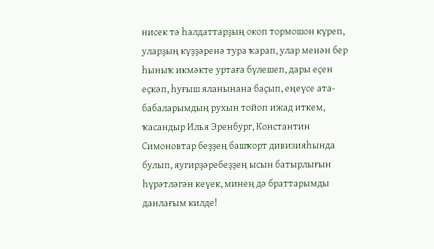нисек тә һалдаттарҙың окоп тормошон күреп, уларҙың күҙҙәренә тура ҡарап, улар менән бер һыныҡ икмәкте уртаға бүлешеп, дары еҫен еҫкәп, һуғыш яланынана баҫып, еңеүсе ата-бабаларымдың рухын тойоп ижад иткем, ҡасандыр Илья Эренбург, Константин Симоновтар беҙҙең башҡорт дивизияһында булып, яугирҙәребеҙҙең ысын батырлығын һүрәтләгән кеүек, минең дә браттарымды данлағым килде!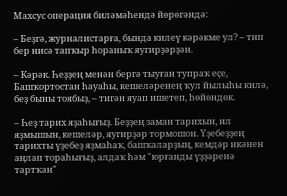Махсус операция биләмәһендә йөрөгәндә:

– Беҙгә, журналистарға, бында килеү кәрәкме ул? – тип бер нисә тапҡыр һораныҡ яугирҙәрҙән.

– Кәрәк. Һеҙҙең менән бергә тыуған тупраҡ еҫе, Башҡортостан һауаһы, кешеләренең ҡул йылыһы килә, беҙ быны тоябыҙ, – тигән яуап ишетеп, һөйөндөк.

– Һеҙ тарих яҙаһығыҙ. Беҙҙең заман тарихын, ил яҙмышын, кешеләр, яугирҙәр тормошон. Үҙебеҙҙең тарихты үҙебеҙ яҙмаһаҡ, башҡаларҙың, кемдәр икәнен аңлап тораһығыҙ, алдаҡ һәм "юрғанды үҙҙәренә тартҡан"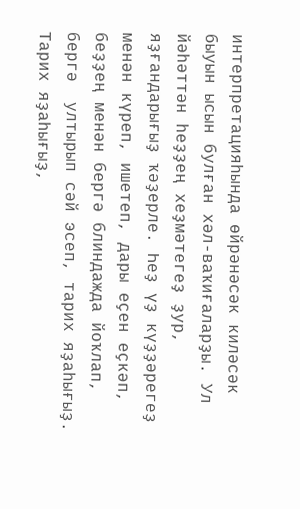интерпретацияһында өйрәнәсәк киләсәк быуын ысын булған хәл-ваҡиғаларҙы. Ул йәһәттән һеҙҙең хеҙмәтегеҙ ҙур, яҙғандарығыҙ ҡәҙерле. Һеҙ үҙ күҙҙәрегеҙ менән күреп, ишетеп, дары еҫен еҫкәп, беҙҙең менән бергә блиндажда йоҡлап, бергә  ултырып сәй эсеп, тарих яҙаһығыҙ. Тарих яҙаһығыҙ,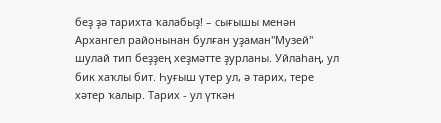беҙ ҙә тарихта ҡалабыҙ! – сығышы менән Архангел районынан булған уҙаман"Музей" шулай тип беҙҙең хеҙмәтте ҙурланы. Уйлаһаң, ул бик хаҡлы бит. Һуғыш үтер ул, ә тарих, тере хәтер ҡалыр. Тарих - ул үткән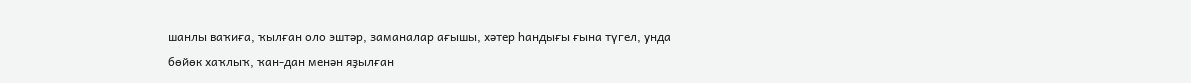шанлы ваҡиға, ҡылған оло эштәр, заманалар ағышы, хәтер һандығы ғына түгел, унда бөйөк хаҡлыҡ, ҡан-дан менән яҙылған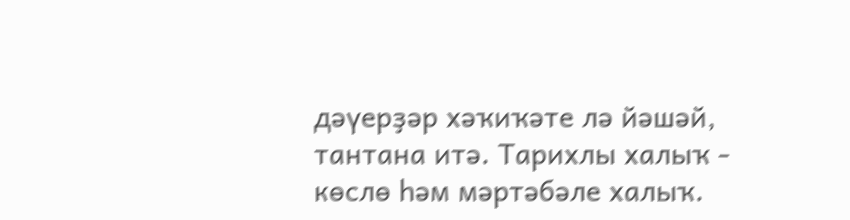дәүерҙәр хәҡиҡәте лә йәшәй, тантана итә. Тарихлы халыҡ - көслө һәм мәртәбәле халыҡ.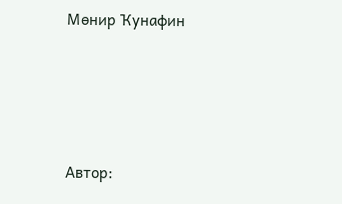Мөнир Ҡунафин





Автор: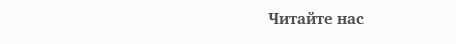Читайте нас